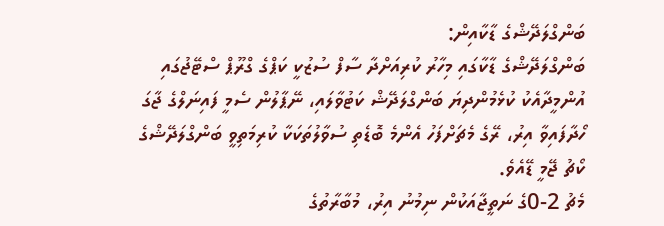ބަންގްލަދޭޝްގެ ޑާކާއިން:
ބަންގްލަދޭޝްގެ ޑާކާގައި މިހާރު ކުރިއަށްދާ ސާފް ސުޒުކީ ކަޕްގެ ގްރޫޕް ސްޓޭޖުގައި އުންމީދާއެކު ކުޅެމުންދިޔަ ބަންގްލަދޭޝް ކަޓުވާލައި، ނޭޕާލުން ސެމީ ފައިނަލްގެ ޖާގަ ހޯދާފައިވާ އިރު، ރޭގެ މެޗަށްފަހު އެންމެ ބޮޑެތި ސުވާލުތަކަކާ ކުރިމަތިވީ ބަންގްލަދޭޝްގެ ކޯޗު ޖޭމީ ޑޭއެވެ.
މެޗު 2-0ގެ ނަތީޖާއަކުން ނިމުނު އިރު، މުބާރާތުގެ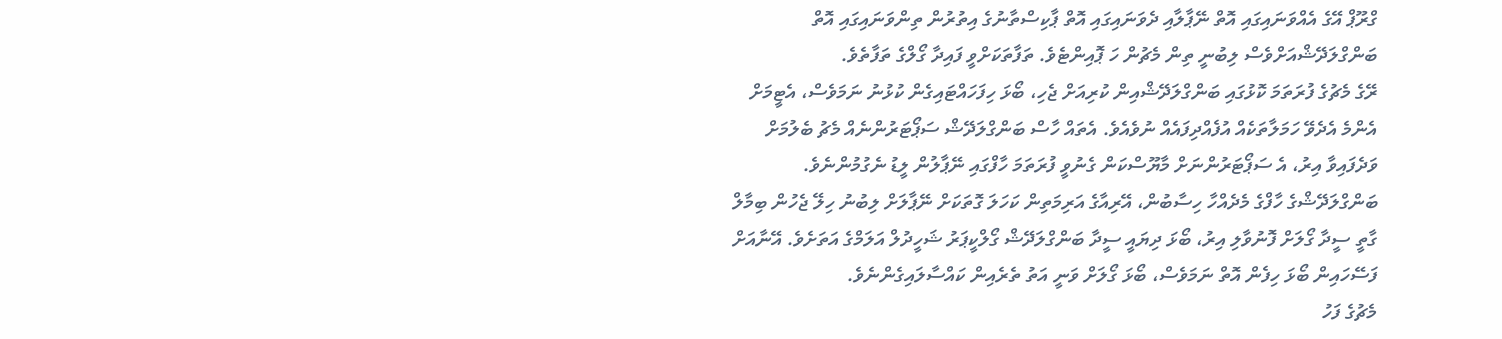ގްރޫޕް އޭގެ އެއްވަނައިގައި އޮތް ނޭޕާލާއި ދެވަނައިގައި އޮތް ޕާކިސްތާނުގެ އިތުރުން ތިންވަނައިގައި އޮތް ބަންގްލަދޭޝްއަށްވެސް ލިބުނީ ތިން މެޗުން ހަ ޕޮއިންޓެވެ. ތަފާތަކަށްވީ ފައިދާ ގޯލްގެ ތަފާތެވެ.
ރޭގެ މެޗުގެ ފުރަތަމަ ކޮޅުގައި ބަންގްލަދޭޝްއިން ކުރިއަށް ޖެހި، ބޯޅަ ހިފަހައްޓައިގެން ކުޅުނު ނަމަވެސް، އެޓީމަށް އެންމެ އެދެވޭ ހަމަލާތަކެއް އުފެއްދިފައެއް ނުވެއެވެ. އެތައް ހާސް ބަންގްލަދޭޝް ސަޕޯޓަރުންނެއް މެޗު ބެލުމަށް ވަދެފައިވާ އިރު، އެ ސަޕޯޓަރުންނަށް މާޔޫސްކަން ގެނުވީ ފުރަތަމަ ހާފްގައި ނޭޕާލުން ލީޑު ނެގުމުންނެވެ.
ބަންގްލަދޭޝްގެ ހާފްގެ މެދެއްހާ ހިސާބުން، އޭރިއާގެ އަރިމަތިން ކަހަލަ ގޮތަކަށް ނޭޕާލަށް ލިބުނު ހިލޭ ޖެހުން ބިމާލް ގާތީ ސީދާ ގޯލަށް ފޮނުވާލި އިރު، ބޯޅަ ދިޔައީ ސީދާ ބަންގްލަދޭޝް ގޯލްކީޕަރު ޝަހީދުލް އަލަމްގެ އަތަށެވެ. އޭނާއަށް ފަސޭހައިން ބޯޅަ ހިފެން އޮތް ނަމަވެސް، ބޯޅަ ގޯލަށް ވަނީ އަތު ތެރެއިން ކައްސާލައިގެންނެވެ.
މެޗުގެ ފަހު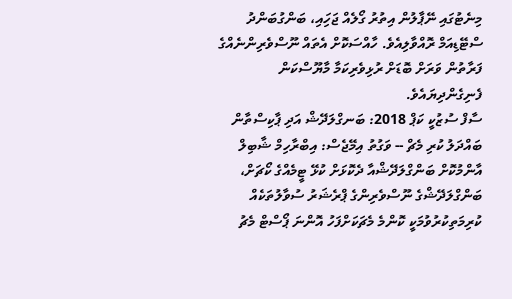މިނެޓުގައި ނޭޕާލުން އިތުރު ގޯލެއް ޖަހަިއި، ބަންގުބަންދު ސްޓޭޑިއަމް ރޮއްވާލިއެވެ. ހާއްސަކޮށް އެތައް ނޫސްވެރިންނެއްގެ ފަރާތުން ވަރަށް ބޮޑަށް ރުޅިވެރިކަމާ މާޔޫސްކަން ފެނިގެންދިޔައެވެ.
ސާފް ސުޒުކީ ކަޕް 2018: ބަނގްލަދޭޝް އަދި ޕާކިސްތާން ބައްދަލު ކުރި މެޗް -- ވަގުތު އިމޭޖެސް: އިބްރާހިމް ޝާބިލް
އާންމުކޮށް ބަންގްލަދޭޝްއާ ދެކޮޅަށް ކުޅޭ ޓީމެއްގެ ކޯޗަށް، ބަންގްލަދޭޝްގެ ނޫސްވެރިންގެ ޕްރެޝަރު ސުވާލުތަކެއް ކުރިމަތިކުރުވުމަކީ ކޮންމެ މެޗަކަށްފަހު އޮންނަ ޕޯސްޓް މެޗު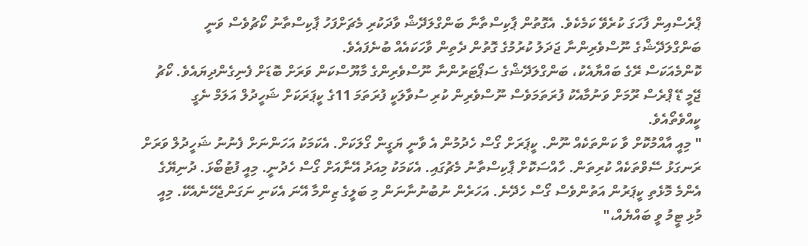ޕްރެސްއިން ފާހަގަ ކުރެވޭ ކަމެކެވެ. އެގޮތުން ޕާކިސްތާނާ ބަންގްލަދޭޝް ވާދަކުރި މެޗަށްފަހު ޕާކިސްތާނު ކޯޗުވެސް ވަނީ ބަންގްލަދޭޝްގެ ނޫސްވެރިންނާ ޖަދަލު ކުރުމުގެ ގޮތުން ދެތިން ވާހަކައެއް ބުނެފައެވެ.
ކޮންމެއަކަސް ރޭގެ ބައްޔާއެކު، ބަންގްލަދޭޝްގެ ސަޕޯޓަރުންނާ ނޫސްވެރިންގެ މާޔޫސްކަން ވަރަށް ބޮޑަށް ފެނިގެންދިޔައެވެ. ކޯޗު ޖޭމީ ޑޭ ޕްރެސް ރޫމަށް ވަނުމާއެކު ފުރަތަމަވެސް ނޫސްވެރިން ކުރި ސުވާލަކީ ފުރަތަމަ 11ގެ ކީޕަރަކަށް ޝަހީދުލް އަލަމް ނެގީ ކީއްވެތޯއެވެ.
" މިއީ އާއްމުކޮށް ވާ ކަންތަކެއް ނޫން. ކީޕަރަށް ގޯސް ހެދުމުން އެ ވާނީ ޔަގީން ގޯލަކަށް. އެކަމަކު އަހަންނަށް ފެނުނު ޝަހީދުލް ވަރަށް ރަނގަޅު ސޭވްތަކެއް ކުރިތަން. ހާއްސަކޮށް ޕާކިސްތާނު މެޗުގައި. އެކަމަކު މިއަދު އޭނާއަށް ގޯސް ހެދުނީ. މިއީ ފުޓުބޯޅަ. ދުނިޔޭގެ އެންމެ މޮޅެތި ކީޕަރުން އަތުންވެސް ގޯސް ހެދޭނެ. އަހަރެން ނުބުނުނާނަން މި ބަލީގެ ޒިންމާ އޭނަ އެކަނި ނަގަންޖެހޭނެއެކޭ. މިއީ މުޅި ޓީމު ވީ ބައްޔެއް،"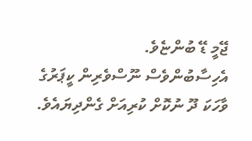ޖޭމީ ޑޭ ބުންޏެވެ.
އެހިސާބުންވެސް ނޫސްވެރިން ކީޕަރުގެ ވާހަކަ ދޫ ނުކޮށް ކުރިއަށް ގެންދިޔައެވެ.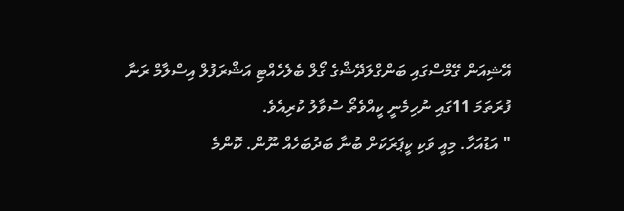އޭޝިއަން ގޭމްސްގައި ބަންގްލަދޭޝްގެ ގޯލް ބެލެހެއްޓި އަޝްރަފުލް އިސްލާމް ރަނާ ފުރަތަމަ 11ގައި ނުހިމެނީ ކީއްވެތޯ ސުވާލު ކުރިއެވެ.
" އަޑުއަހާ. މިއީ ވަކި ކީޕަރަކަށް ބުނާ ބަދުބަހެއް ނޫން. ކޮންމެ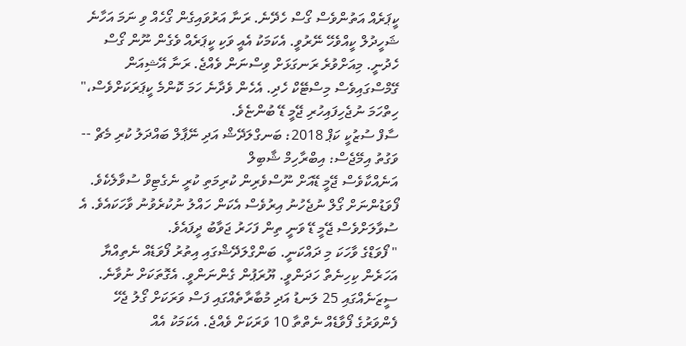ކީޕަރެއް އަތުންވެސް ގޯސް ހެދޭނެ. ރަނާ އަރުވައިގެން ގޯހެއް ވި ނަމަ އަހާނެ ޝަހީދުލް ކީއްވެހޭ ނޭރުވީ. އެކަމަކު އެއީ ވަކި ކީޕަރެއް ވެގެން ނޫން ގޯސް ހެދުނީ. މިއަށްވުރެ ރަނގަޅަށް ވިސްނަން ވެއްޖެ. ރަނާ އޭޝިއަން ގޭމްސްގައިވެސް މިސްޓޭކް ހެދި. އެހެން ވެދާނެ ހަމަ ކޮންމެ ކީޕަރަކަށްވެސް،" ހިތްހަމަ ނުޖެހިފައިހުރި ޖޭމީ ޑޭ ބުންޏެވެ.
ސާފް ސުޒުކީ ކަޕް 2018: ބަނގްލަދޭޝް އަދި ނޭޕާލް ބައްދަލު ކުރި މެޗް -- ވަގުތު އިމޭޖެސް: އިބްރާހިމް ޝާބިލް
އަނެއްކާވެސް ޖޭމީ ޑޭއަށް ނޫސްވެރިން ކުރިމަތި ކުރީ ނެގެޓިވް ސުވާލެކެވެ. ފޯވަޑުންނަށް ގޯލް ނުޖެހުނު އިރުވެސް އެކަން ހައްލު ނުކުރެވުނު ވާހަކައެވެ. އެ ސުވާލަށްވެސް ޖޭމީ ޑޭ ވަނީ ތިން ފަހަރު ޖަވާބު ދީފައެވެ.
" ފޯވަޑްގެ ވާހަކަ މި ދައްކަނީ. ބަންގްލަދޭޝްގައި އިތުރު ފޯވަޑެއް ނެތިއްޔާ އަހަރެން ކިހިނެތް ހަދަންވީ. ޔޫރަޕުން ގެންނަންވީ. އެގޮތަކަށް ނުވާނެ. ސީޒަނެއްގައި 25 ލަނޑު އަދި މުބާރާތެއްގައި ފަސް ވަރަކަށް ގޯލު ޖެހޭ ފެންވަރުގެ ފޯވާޑެއް ނެތްތާ 10 ވަރަކަށް ވެއްޖެ. އެކަމަކު އެއް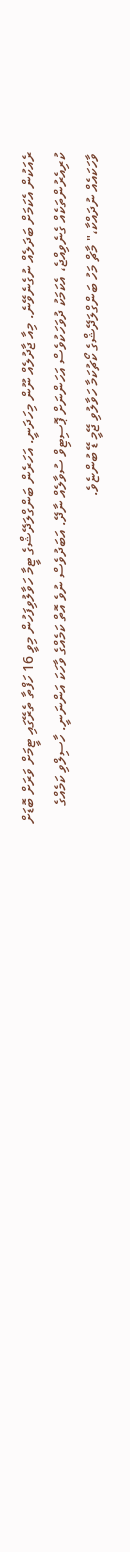ރެއަކުން އެކަމަށް ބަދަލެއް ނުގެނެވޭނެ. މިއާ ޖާދުލެއް ނޫން މިހަދަނީ. އަހަރެން ބަންގްލަދޭޝްގެ ޓީމާ ހަވާލުވިފަހުން މިވީ 16 ހަފްތާ ތެރޭގައި ޓީމަށް ވަރަށް ބޮޑަށް ކުރިއެރުންތަކެއް ގެނެވިއްޖެ، އެކަމަކު ދުވަހަކުވެސް އަހަންނަށް ޕޮސިޓިވް ސުވާލެއް ނާދޭ. އަބަދުވެސް ނުވެ އޮތް ކަމެއްގެ ވާހަކަ އަންނަނީ. ހާސިލްވި ކަމެއްގެ ވާހަކައެއް ނުދައްކާ،" މާޗް މަހު ބަންގްލަދޭޝްގެ ކޯޗުކަމާ ހަވާލުވި ޖޭމީ ޑޭ ބުންޏެވެ.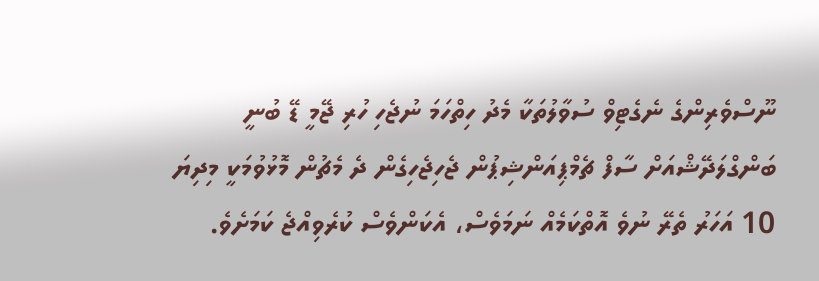ނޫސްވެރިންގެ ނެގެޓިވް ސުވާލުތަކާ މެދު ހިތްހަމަ ނުޖެހި ހުރި ޖޭމީ ޑޭ ބުނީ ބަންގްލަދޭޝްއަށް ސާފް ޗެމްޕިއަންޝިޕުން ޖެހިޖެހިގެން ދެ މެޗުން މޮޅުވުމަކީ މިދިޔަ 10 އަހަރު ތެރޭ ނުވެ އޮތްކަމެއް ނަމަވެސް، އެކަންވެސް ކުރެވިއްޖެ ކަމަށެވެ.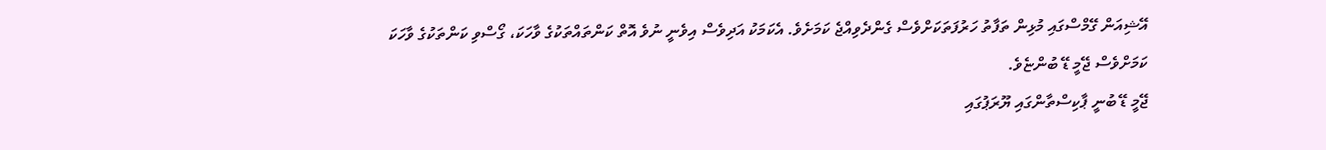އޭޝިއަން ގޭމްސްގައި މުޅިން ތަފާތު ހަރުފަތަކަށްވެސް ގެންދެވިއްޖެ ކަމަށެވެ. އެކަމަކު އަދިވެސް އިވެނީ ނުވެ އޮތް ކަންތައްތަކުގެ ވާހަކަ، ގޯސްވި ކަންތަކުގެ ވާހަކަ ކަމަށްވެސް ޖޭމީ ޑޭ ބުންޏެވެ.
ޖޭމީ ޑޭ ބުނީ ޕާކިސްތާންގައި ޔޫރަޕުގައި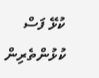ކުޅޭ ފަސް ކުޅުންތެރިން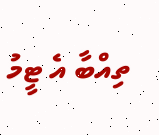ތިއްބާ އެ ޓީމު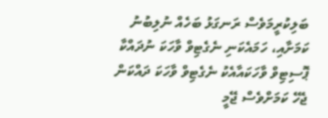ބަލިކުރީމަވެސް ރަނގަޅު ބަހެއް ނުލިބުނު ކަމަށާއި، ހަމައެކަނި ނެގެޓިވް ވާހަކަ ނުދައްކާ ޕޮސިޓިވް ވާހަކައާއެކު ނެގެޓިވް ވާހަކަ ދައްކަން ޖެހޭ ކަމަށްވެސް ޖޭމީ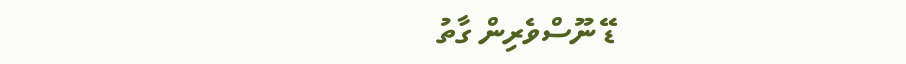ޑޭ ނޫސްވެރިން ގާތު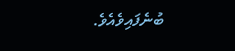ބުނެފައިވެއެވެ.